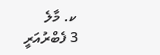ކ. މާލެ
3 ފެބްރުއަރީ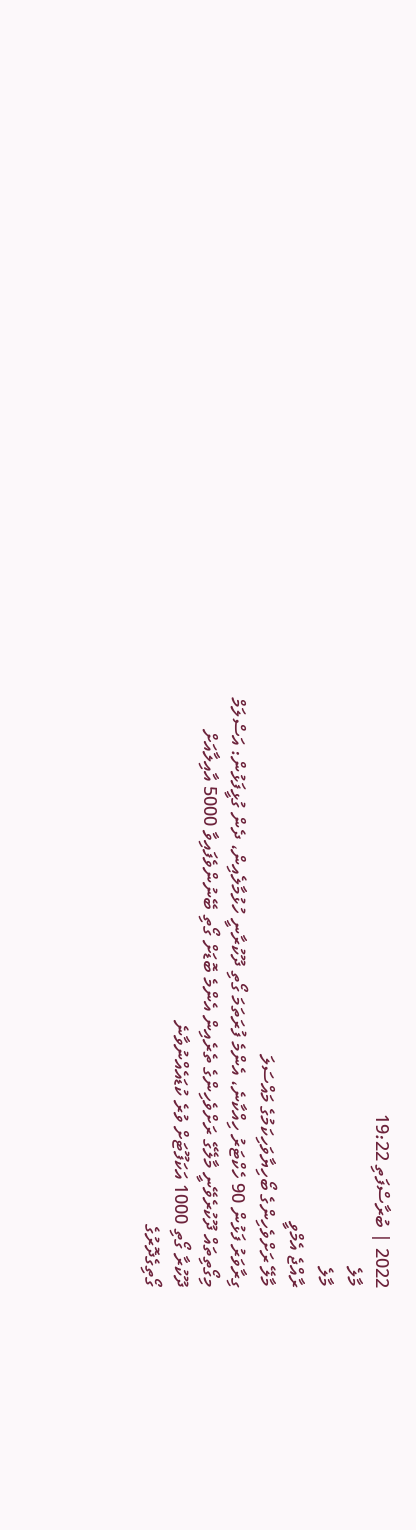2022 | ބުރާސްފަތި 19:22
މާލެ
މާލެ
ރާއްޖެ އެމްވީ
މާލޭ ރަށްވެހިންގެ ބޯހިޔާވަހިކަމުގެ މައްސަލަ
ގިރާވަރު ފަޅުން 90 ހެކްޓަރު ހިއްކާނެ، އެންމެ ފުރަތަމަ ގޯތި ދޫކުރާނީ ހުޅުމާލެއިން، ދެން ގުޅީފަޅުން: އަސްލަމް
މިގޯތިތައް ދޫކުރެވޭނީ މާލޭގެ ރަށްވެހިންގެ ތެރެއިން އެންމެ ބޮޑަށް ގޯތި ބޭނުންވެފައިވާ 5000 އާއިލާއަށް
ދޫކުރާ ގޯތި 1000 އަކަފޫޓަށް ވުރެ ކުޑައެއްނުވާނެ
ގޯތިގެދޮރުގެ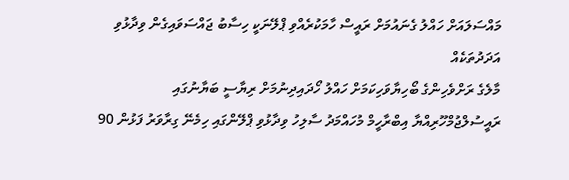މައްސަލައަށް ހައްލު ގެނައުމަށް ރައީސް ހާމަކުރެއްވި ޕްލޭނަކީ ހިސާބު ޖައްސަވައިގެން ވިދާޅުވި އަދަދުތަކެއް
މާލެގެ ރަށްވެހިންގެ ބޯހިޔާވަހިކަމަށް ހައްލު ހޯދައިދިނުމަށް ރިޔާސީ ބަޔާނުގައި ރައީސުލްޖުމްހޫރިއްޔާ އިބްރާހީމް މުހައްމަދު ސާލިހު ވިދާޅުވި ޕްލޭންގައި ހިމެނޭ ގިރާވަރު ފަޅުން 90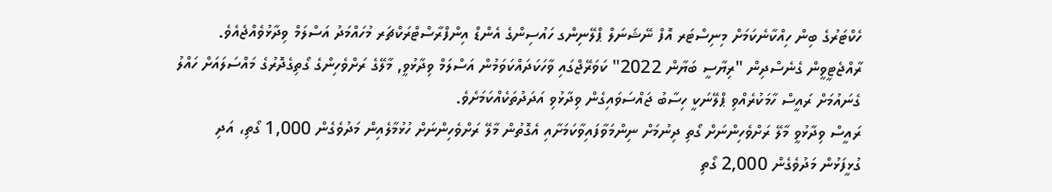ހެކްޓަރުގެ ބިން ހިއްކާނެކަމަށް މިނިސްޓަރ އޮފް ނޭޝަނަލް ޕްލޭނިންގ ހައުސިންގެ އެންޑް އިންފްރާސްޓްރަކްޗަރ މުހައްމަދު އަސްލަމް ވިދާޅުވެއްޖެއެވެ.
ރާއްޖެޓީވީން ގެނެސްދިން "ރިޔާސީ ބަޔާން 2022" ކަވަރޭޖްގައި ވާހަކަދައްކަވަމުން އަސްލަމް ވިދާޅުވީ, މާލޭގެ ރަށްވެހިންގެ ގޯތިގެދޮރުގެ މައްސަލައަށް ހައްލު ގެނައުމަށް ރައީސް ހާމަކުރެއްވި ޕްލޭނަކީ ހިސާބު ޖައްސަވައިގެން ވިދާޅުވި އަދަދުތަކެއްކަމަށެވެ.
ރައީސް ވިދާޅުވީ މާލޭ ރަށްވެހިންނަށް ގޯތި ދިނުމަށް ނިންމަވާފައިވާކަމަށާއި އެގޮތުން މާލޭ ރަށްވެހިންނަށް ހުޅުމާލެއިން މަދުވެގެން 1,000 ގޯތި، އަދި ގުޅީފަޅުން މަދުވެގެން 2,000 ގޯތި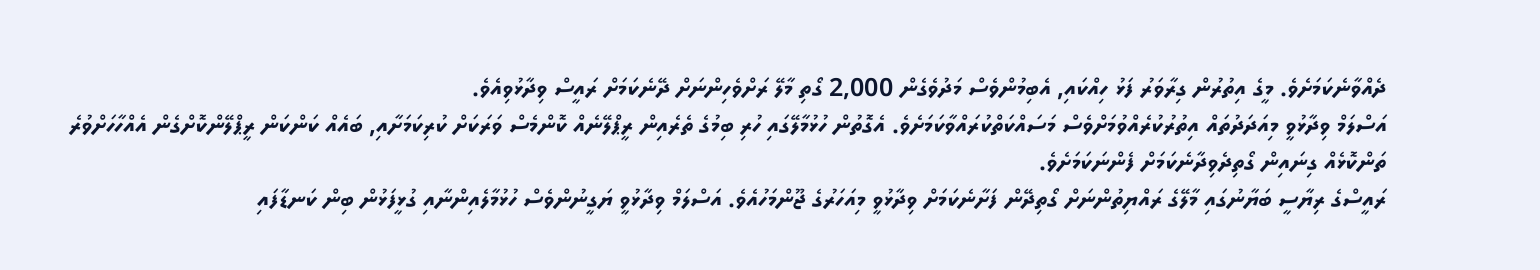ދެއްވާނެކަމަށެވެ. މީގެ އިތުރުން ގިރާވަރު ފަޅު ހިއްކައި, އެބިމުންވެސް މަދުވެގެން 2,000 ގޯތި މާލޭ ރަށްވެހިންނަށް ދޭނެކަމަށް ރައީސް ވިދާޅުވިއެވެ.
އަސްލަމް ވިދާޅުވީ މިއަދަދުތައް އިތުރުކުރެއްވުމަށްވެސް މަސައްކަތްކުރައްވާކަމަށެވެ. އެގޮތުން ހުޅުމާލޭގައި ހުރި ބިމުގެ ތެރެއިން ރީޕްލޭނެއް ކޮންމެސް ވަރަކަށް ކުރިކަމަށާއި, ބައެއް ކަންކަން ރީޕްލޭންކޮށްގެން އެއްހާހަށްވުރެ ތަންކޮޅެއް ގިނައިން ގޯތިދެވިދާނެކަމަށް ފެންނަކަމަށެވެ.
ރައީސްގެ ރިޔާސީ ބަޔާނުގައި މާލޭގެ ރައްޔިތުންނަށް ގޯތިދޭން ފަށާނެކަމަށް ވިދާޅުވީ މިއަހަރުގެ ޖޫންމަހުއެވެ. އަސްލަމް ވިދާޅުވީ ޔަގީނުންވެސް ހުޅުމާލެއިންނާއި ގުޅީފަޅުން ބިން ކަނޑާފައި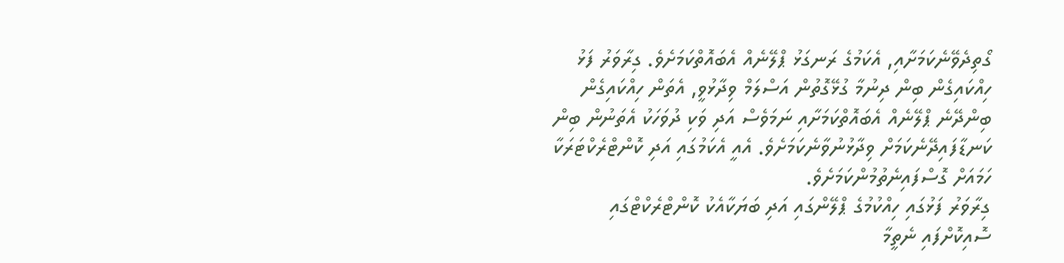ގޯތިދެވޭނެކަމަށާއި, އެކަމުގެ ރަނގަޅު ޕްލޭނެއް އެބައޮތްކަމަށެވެ. ގިރާވަރު ފަޅު ހިއްކައިގެން ބިން ދިނުމާ ގުޅޭގޮތުން އަސްލަމް ވިދާޅުވީ, އެތަން ހިއްކައިގެން ބިންދޭނެ ޕްލޭނެއް އެބައޮތްކަމަށާއި ނަމަވެސް އަދި ވަކި ދުވަހަކު އެތަނުން ބިން ކަނޑާފައިދޭނެކަމަށް ވިދާޅުނުވާނެކަމަށެވެ. އެއީ އެކަމުގައި އަދި ކޮންޓްރެކްޓަރަކާ ހަމައަށް ގޮސްފައިނެތުމުންކަމަށެވެ.
ގިރާވަރު ފަޅުގައި ހިއްކުމުގެ ޕްލޭންގައި އަދި ބަޔަކާއެކު ކޮންޓްރެކްޓްގައި ސޮއިކޮށްފައި ނެތީމާ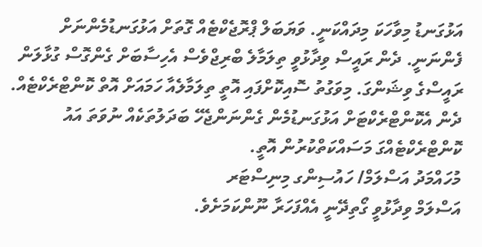އަޅުގަނޑު މިވާހަކަ މިދައްކަނީ. ވަޔަބަލް ޕްރޮޖެކްޓެއް ގޮތަށް އަޅުގަނޑުމެންނަށް ފެންނަނީ. ދެން ރައީސް ވިދާޅުވީ ތިލަމާލެ ބްރިޖްވެސް އެހިސާބަށް ގެންގޮސް ގުޅާލަން ރައީސްގެ ވިޝަންގަ. މިވަގުތު ސޮއިކޮށްފައި އޮތީ ތިލަމާލެއާ ހަމައަށް އޮތް ކޮންޓްރެކްޓެއް. ދެން އެކޮންޓްރެކްޓަށް އަޅުގަނޑުމެން ގެންނަންޖެހޭ ބަދަލުތަކެއް ނުވަތަ އައު ކޮންޓްރެކްޓެއްގަ މަސައްކަތްކުރުން އޮތީ.
މުހައްމަދު އަސްލަމް/ ހައުސިންގ މިނިސްޓަރ
އަސްލަމް ވިދާޅުވީ ގޯތިދޭނީ އެއްފަހަރާ ނޫންކަމަށެވެ.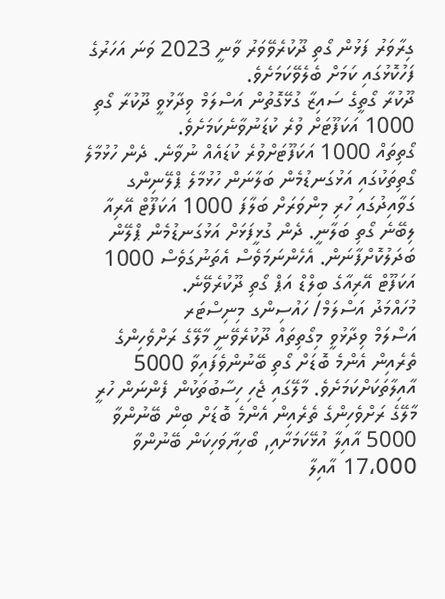ގިރާވަރު ފަޅުން ގޯތި ދޫކުރެވޭވަރު ވާނީ 2023 ވަނަ އަހަރުގެ ފަހުކޮޅުގައި ކަމަށް ބެލެވޭކަމަށެވެ.
ދޫކުރާ ގޯތީގެ ސައިޒާ ގުޅޭގޮތުން އަސްލަމް ވިދާޅުވީ ދޫކުރާ ގޯތި 1000 އަކަފޫޓަށް ވުރެ ކުޑަނުވާނެކަމަށެވެ.
ގޯތިތައް 1000 އަކަފޫޓަށްވުރެ ކުޑައެއް ނުވާނެ. ދެން ހުޅުމާލެ ގޯތިތަކުގައި އަޅުގަނޑުމެން ބަލާނަން ހުޅުމާލެ ޕްލޭނިންގ ގަވާއިދުގައި ހުރި މިންވަރަށް ބަލާފަ 1000 އަކަފޫޓް އޭރިއާ ލިބޭނެ ގޯތި ބަލާނީ. ދެން ގުޅީފަޅަށް އަޅުގަނޑުމެން ޕްލޭން ބަދަލުކޮށްފާނަން. އެހެންނަމަވެސް އެތަނުގަވެސް 1000 އަކަފޫޓް އޭރިއާގެ ބިލްޑް އަޕް ގޯތި ދޫކުރެވޭނެ.
މުހައްމަދު އަސްލަމް/ ހައުސިންގ މިނިސްޓަރ
އަސްލަމް ވިދާޅުވީ މިގޯތިތައް ދޫކުރެވޭނީ މާލޭގެ ރަށްވެހިންގެ ތެރެއިން އެންމެ ބޮޑަށް ގޯތި ބޭނުންވެފައިވާ 5000 އާއިލާތަކަށްކަމަށެވެ. މާލޭގައި ޖެހި ހިސާބުތަކުން ފެންނަން ހުރީ މާލޭގެ ރަށްވެހިންގެ ތެރެއިން އެންމެ ބޮޑަށް ބިން ބޭނުންވާ 5000 އާއިލާ އުޅޭކަމަށާއި, ބޯހިޔާވަހިކަން ބޭނުންވާ 17،000 އާއިލާ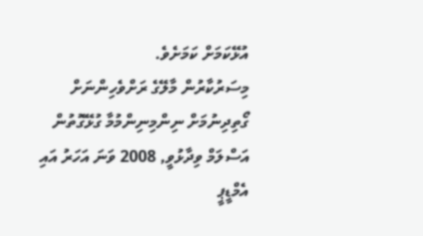އުޅޭކަމަށް ކަމަށެވެ.
މިސަރުކާރުން މާލޭގެ ރަށްވެހިންނަށް ގޯތިދިނުމަށް ނިންމިނިންމުމާ ގުޅޭގޮތުން އަސްލަމް ވިދާޅުވީ, 2008 ވަނަ އަހަރު އައި އެމްޑީޕީ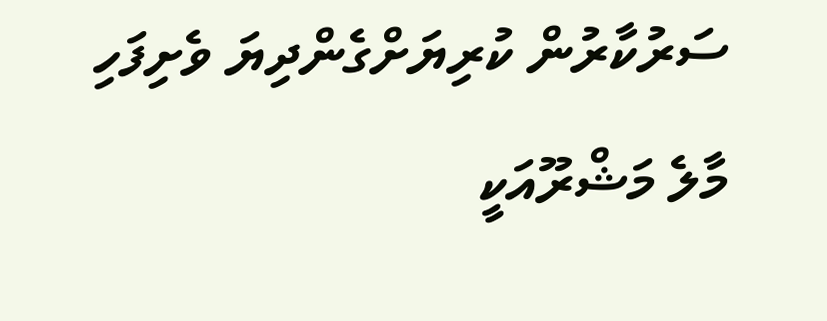ސަރުކާރުން ކުރިޔަށްގެންދިޔަ ވެށިފަހި މާލެ މަޝްރޫއަކީ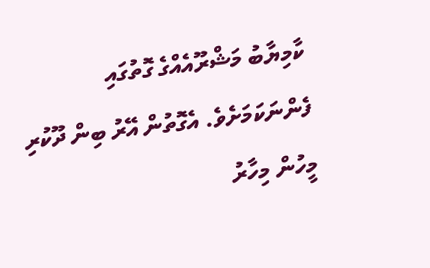ކާމިޔާބު މަޝްރޫއެއްގެ ގޮތުގައި ފެންނަކަމަށެވެ. އެގޮތުން އޭރު ބިން ދޫކުރި މީހުން މިހާރު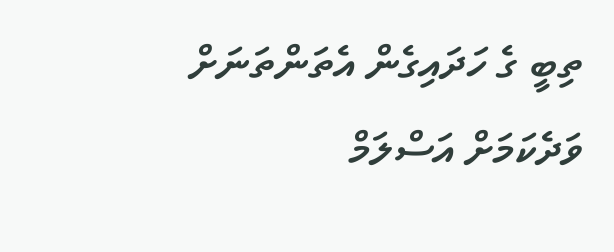ތިބީ ގެ ހަދައިގެން އެތަންތަނަށް ވަދެކަމަށް އަސްލަމް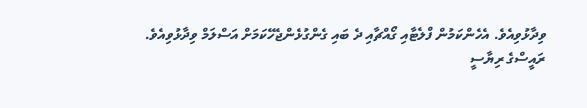ވިދާޅުވިއެވެ. އެހެންކަމުން ފްލެޓާއި ގޯއްޗާއި ދެ ބައި ގެންގުޅެންޖެހޭކަމަށް އަސްލަމް ވިދާޅުވިއެވެ.
ރައީސްގެ ރިޔާސީ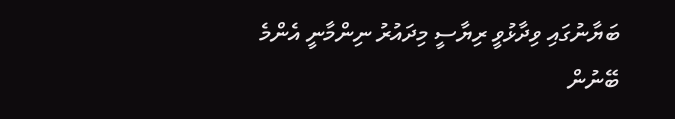ބަޔާނުގައި ވިދާޅުވީ ރިޔާސީ މިދައުރު ނިންމާނީ އެންމެ ބޭނުން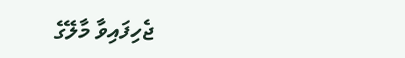ޖެހިފައިވާ މާލޭގެ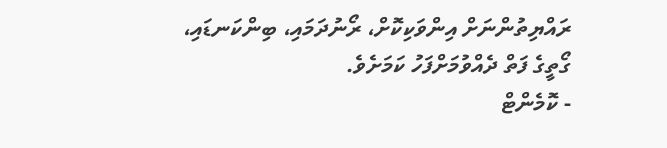ރައްޔިތުންނަށް އިންވަކިކޮށް، ރޯނުދަމައި، ބިންކަނޑައި، ގޯތީގެ ފަތް ދެއްވުމަށްފަހު ކަމަށެވެ.
- ކޮމެންޓް